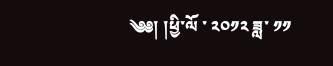༄༅། །ཕྱི་ལོ ་ ༢༠༡༢ ཟླ་ ༡༡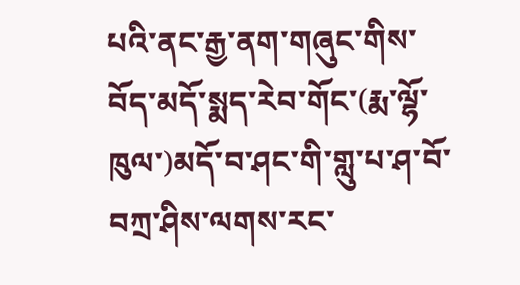པའི་ནང་རྒྱ་ནག་གཞུང་གིས་བོད་མདོ་སྨད་རེབ་གོང་(རྨ་ལྷོ་ཁུལ་)མདོ་བ་ཤང་གི་གླུ་པ་ཤ་བོ་བཀྲ་ཤིས་ལགས་རང་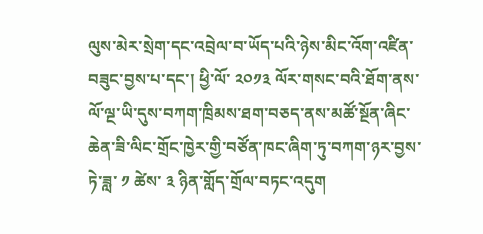ལུས་མེར་སྲེག་དང་འབྲེལ་བ་ཡོད་པའི་ཉེས་མིང་འོག་འཛིན་བཟུང་བྱས་པ་དང་། ཕྱི་ལོ་ ༢༠༡༣ ལོར་གསང་བའི་ཐོག་ནས་ལོ་ལྔ་ཡི་དུས་བཀག་ཁྲིམས་ཐག་བཅད་ནས་མཚོ་སྔོན་ཞིང་ཆེན་ཟི་ལིང་གྲོང་ཁྱེར་གྱི་བཙོན་ཁང་ཞིག་ཏུ་བཀག་ཉར་བྱས་ཏེ་ཟླ་ ༡ ཚེས་ ༣ ཉིན་གློད་གྲོལ་བཏང་འདུག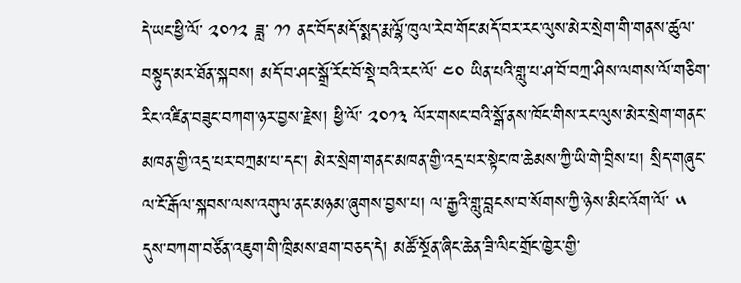དེ་ཡང་ཕྱི་ལོ་ ༢༠༡༢ ཟླ་ ༡༡ ནང་བོད་མདོ་སྨད་རྨ་ལྷོ་ཁུལ་རེབ་གོང་མདོ་བར་རང་ལུས་མེར་སྲེག་གི་གནས་ཚུལ་བསྟུད་མར་ཐོན་སྐབས། མདོ་བ་ཤང་སྒྲོ་རོང་བོ་སྡེ་བའི་རང་ལོ་ ༤༠ ཡིན་པའི་གླུ་པ་ཤ་བོ་བཀྲ་ཤིས་ལགས་ལོ་གཅིག་རིང་འཛིན་བཟུང་བཀག་ཉར་བྱས་རྗེས། ཕྱི་ལོ་ ༢༠༡༣ ལོར་གསང་བའི་སྒོ་ནས་ཁོང་གིས་རང་ལུས་མེར་སྲེག་གནང་མཁན་གྱི་འདྲ་པར་བཀྲམ་པ་དང་། མེར་སྲེག་གནང་མཁན་གྱི་འདྲ་པར་སྟེང་ཁ་ཆེམས་ཀྱི་ཡི་གེ་བྲིས་པ། སྲིད་གཞུང་ལ་ངོ་རྒོལ་སྐབས་ལས་འགུལ་ནང་མཉམ་ཞུགས་བྱས་པ། ལ་རྒྱའི་གླུ་བླངས་བ་སོགས་ཀྱི་ཉེས་མིང་འོག་ལོ་ ༥ དུས་བཀག་བཙོན་འཇུག་གི་ཁྲིམས་ཐག་བཅད་དེ། མཚོ་སྔོན་ཞིང་ཆེན་ཟི་ལིང་གྲོང་ཁྱེར་གྱི་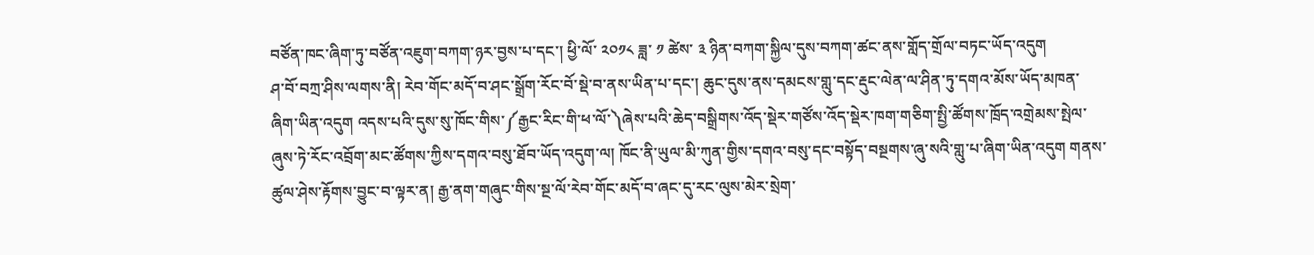བཙོན་ཁང་ཞིག་ཏུ་བཙོན་འཇུག་བཀག་ཉར་བྱས་པ་དང་། ཕྱི་ལོ་ ༢༠༡༨ ཟླ་ ༡ ཚེས་ ༣ ཉིན་བཀག་སྐྱིལ་དུས་བཀག་ཚང་ནས་གློད་གྲོལ་བཏང་ཡོད་འདུག
ཤ་བོ་བཀྲ་ཤིས་ལགས་ནི། རེབ་གོང་མདོ་བ་ཤང་སྒྲོག་རོང་བོ་སྡེ་བ་ནས་ཡིན་པ་དང་། ཆུང་དུས་ནས་དམངས་གླུ་དང་རྡུང་ལེན་ལ་ཤིན་ཏུ་དགའ་མོས་ཡོད་མཁན་ཞིག་ཡིན་འདུག འདས་པའི་དུས་སུ་ཁོང་གིས་༼རྒྱང་རིང་གི་ཕ་ལོ་༽ཞེས་པའི་ཆེད་བསྒྲིགས་འོད་སྡེར་གཙོས་འོད་སྡེར་ཁག་གཅིག་སྤྱི་ཚོགས་ཁྲོད་འགྲེམས་སྤེལ་ཞུས་ཏེ་རོང་འབྲོག་མང་ཚོགས་ཀྱིས་དགའ་བསུ་ཐོབ་ཡོད་འདུག་ལ། ཁོང་ནི་ཡུལ་མི་ཀུན་གྱིས་དགའ་བསུ་དང་བསྟོད་བསྔགས་ཞུ་སའི་གླུ་པ་ཞིག་ཡིན་འདུག གནས་ཚུལ་ཤེས་རྟོགས་བྱུང་བ་ལྟར་ན། རྒྱ་ནག་གཞུང་གིས་སྔ་ལོ་རེབ་གོང་མདོ་བ་ཞང་དུ་རང་ལུས་མེར་སྲེག་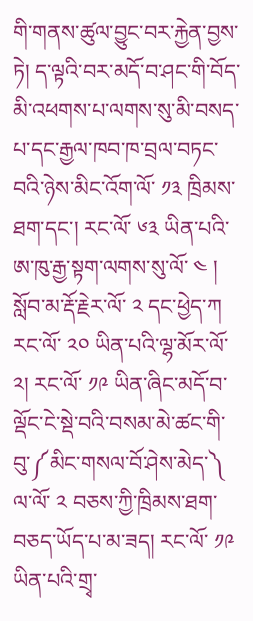གི་གནས་ཚུལ་བྱུང་བར་རྐྱེན་བྱས་ཏེ། ད་ལྟའི་བར་མདོ་བ་ཤང་གི་བོད་མི་འཕགས་པ་ལགས་སུ་མི་བསད་པ་དང་རྒྱལ་ཁབ་ཁ་བྲལ་བཏང་བའི་ཉེས་མིང་འོག་ལོ་ ༡༣ ཁྲིམས་ཐག་དང་། རང་ལོ་ ༦༣ ཡིན་པའི་ཨ་ཁུ་རྒྱ་སྟག་ལགས་སུ་ལོ་ ༤ ། སློབ་མ་རྡོ་རྗེར་ལོ་ ༢ དང་ཕྱེད་ཀ རང་ལོ་ ༢༠ ཡིན་པའི་ལྷ་མོར་ལོ་ ༢། རང་ལོ་ ༡༩ ཡིན་ཞིང་མདོ་བ་ལྡོང་ངེ་སྡེ་བའི་བསམ་མེ་ཚང་གི་བུ་༼མིང་གསལ་བོ་ཤེས་མེད་༽ ལ་ལོ་ ༢ བཅས་ཀྱི་ཁྲིམས་ཐག་བཅད་ཡོད་པ་མ་ཟད། རང་ལོ་ ༡༩ ཡིན་པའི་གྲྭ་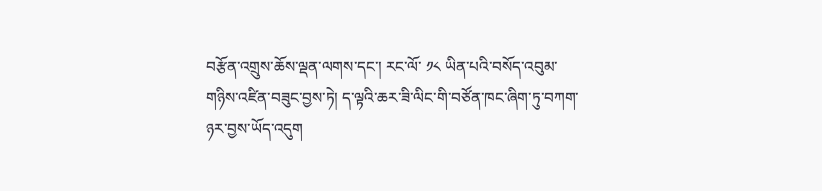བརྩོན་འགྲུས་ཆོས་ལྡན་ལགས་དང་། རང་ལོ་ ༡༨ ཡིན་པའི་བསོད་འབུམ་གཉིས་འཛིན་བཟུང་བྱས་ཏེ། ད་ལྟའི་ཆར་ཟི་ལིང་གི་བཙོན་ཁང་ཞིག་ཏུ་བཀག་ཉར་བྱས་ཡོད་འདུག